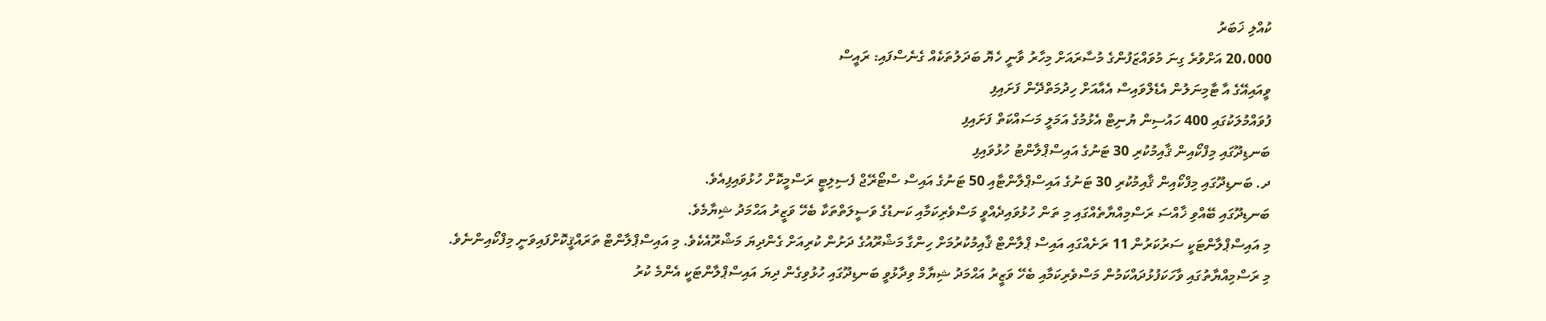ކުއްލި ޚަބަރު
20،000 އަށްވުރެ ގިނަ މުވައްޒަފުންގެ މުސާރައަށް މިހާރު ވާނީ ހެޔޮ ބަދަލުތަކެއް ގެނެސްފައި: ރައީސް
ވީއައިއޭގެ އާ ޓާމިނަލުން އެޑެލްވައިސް އެއާއަށް ހިދުމަތްދޭން ފަށައިފި
ފުވައްމުލަކުގައި 400 ހައުސިން ޔުނިޓް އެޅުމުގެ އަމަލީ މަސައްކަތް ފަށައިފި
ބަނޑިދޫގައި މިފްކޯއިން ޤާއިމުކުރި 30 ޓަނުގެ އައިސްޕްލާންޓު ހުޅުވައިފި
ދ. ބަނޑިދޫގައި މިފްކޯއިން ޤާއިމުކުރި 30 ޓަނުގެ އައިސްޕްލާންޓާއި 50 ޓަނުގެ އައިސް ސްޓޯރޭޖް ފެސިލިޓީ ރަސްމީކޮށް ހުޅުވައިފިއެވެ.
ބަނޑިދޫގައި ބޭއްވި ޚާއްސަ ރަސްމިއްޔާތެއްގައި މި ތަން ހުޅުވައިދެއްވީ މަސްވެރިކަމާއި ކަނޑުގެ ވަސީލަތްތަކާ ބެހޭ ވަޒީރު އަޙްމަދު ޝިޔާމެވެ.
މި އައިސްޕްލާންޓަކީ ސަރުކަރުން 11 ރަށެއްގައި އައިސް ޕްލާންޓް ޤާއިމުކުރުމަށް ހިންގާ މަޝްރޫއުގެ ދަށުން ކުރިއަށް ގެންދިޔަ މަޝްރޫއެކެވެ. މި އައިސްޕްލާންޓް ތަރައްޤީކޮށްފައިވަނީ މިފްކޯއިންނެވެ.
މި ރަސްމިއްޔާތުގައި ވާހަކަފުޅުދައްކަމުން މަސްވެރިކަމާއި ބެހޭ ވަޒީރު އަޙްމަދު ޝިޔާމް ވިދާޅުވީ ބަނޑިދޫގައި ހުޅުވިގެން ދިޔަ އައިސްޕްލާންޓަކީ އެންމެ ކުރު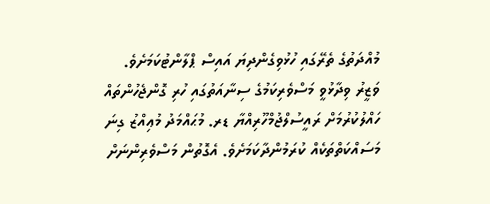މުއްދަތުގެ ތެރޭގައި ހުޅުވިގެންދިޔަ އައިސް ޕްލާންޓުކަމަށެވެ.
ވަޒީރު ވިދާޅުވީ މަސްވެރިކަމުގެ ސިނާއަތުގައި ހުރި ގޮންޖެހުންތައް ހައްލުކުރުމަށް ރައީސުލްޖުމްހޫރިއްޔާ ޑރ. މުޙައްމަދު މުޢިއްޒު ގިނަ މަސައްކަތްތަކެއް ކުރަމުންދާކަމަށެވެ. އެގޮތުން މަސްވެރިންނަށް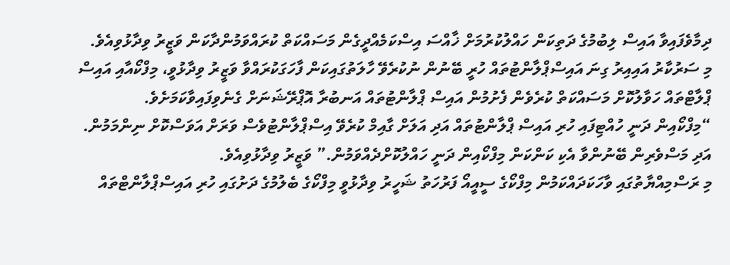ދިމާވެފައިވާ އައިސް ލިބުމުގެ ދަތިކަން ހައްލުކުރުމަށް ޚާއްސަ އިސްކަމެއްދީގެން މަސައްކަތް ކުރައްވަމުންދާކަން ވަޒީރު ވިދާޅުވިއެވެ.
މި ސަރުކާރު އައިއިރު ގިނަ އައިސްޕްލާންޓުތައް ހުރީ ބޭނުން ނުކުރެވޭ ހާލަތުގައިކަން ފާހަގަކުރައްވާ ވަޒީރު ވިދާޅުވީ، މިފްކޯއާއި އައިސް ޕްލާޓްތައް ހަވާލުކޮށް މަސައްކަތް ކުރެވެން ފެށުމުން އައިސް ޕްލާންޓުތައް އަނބުރާ އޮޕްރޭޝަނަށް ގެނެވިފައިވާކަމަށެވެ.
“މިފްކޯއިން ދަނީ ހުއްޓިފައި ހުރި އައިސް ޕްލާންޓުތައް އަދި އަލަށް ގާއިމް ކުރެވޭ އިސްޕްލާންޓުވެސް ވަރަށް އަވަސްކޮށް ނިންމަމުން. އަދި މަސްވެރިން ބޭނުންވާ އެކި ކަންކަން މިފްކޯއިން ދަނީ ހައްލުކޮށްދެއްވަމުން.” ވަޒީރު ވިދާޅުވިއެވެ.
މި ރަސްމިއްޔާތުގައި ވާހަކަދައްކަމުން މިފްކޯގެ ސީއީއޯ ފަރުހަތު ޝަހީރު ވިދާޅުވީ މިފްކޯގެ ބެލުމުގެ ދަށުގައި ހުރި އައިސްޕްލާންޓްތައް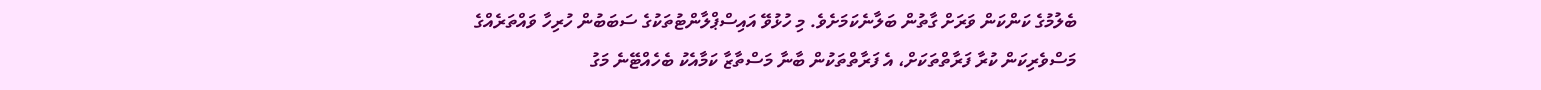ބެލުމުގެ ކަންކަން ވަރަށް ގާތުން ބަލާނެކަމަށެވެ. މި ހުޅުވޭ އައިސްޕްލާންޓުތަކުގެ ސަބަބުން ހުރިހާ ވައްތަރެއްގެ މަސްވެރިކަން ކުރާ ފަރާތްތަކަށް، އެ ފަރާތްތަކުން ބާނާ މަސްތާޒާ ކަމާއެކު ބެހެއްޓޭނެ މަގު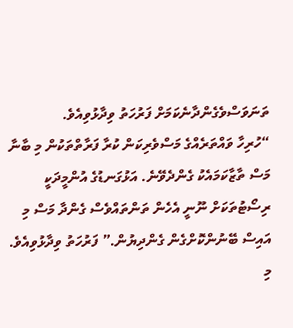ތަނަވަސްވެގެންދާނެކަމަށް ފަރުހަތު ވިދާޅުވިއެވެ.
“ހުރިހާ ވައްތަރެއްގެ މަސްވެރިކަން ކުރާ ފަރާތްތަކުން މި ބާނާ މަސް ތާޒާކަމައެކު ގެންދެވޭނެ. އަޅުގަނޑުގެ އުންމީދަކީ ރިސޯޓުތަކަށް ނޫނީ އެހެން ތަންތައްވެސް ގެންދާ މަސް މި އައިސް ބޭނުންކޮށްގެން ގެންދިޔުން.” ފަރުހަތު ވިދާޅުވިއެވެ.
މި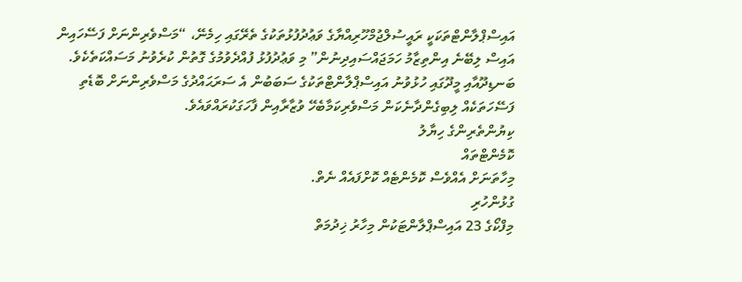އައިސްޕްލާންޓްތަކަކީ ރައީސުލްޖުމްހޫރިއްޔާގެ ވަޢުދުފުޅުތަކުގެ ތެރޭގައި ހިމެނޭ، “މަސްވެރިންނަށް ފަސޭހައިން އައިސް ލިބޭނެ އިންތިޒާމު ހަމަޖައްސައިދިނުން” މި ވަޢުދުފުޅު ފުއްދެވުމުގެ ގޮތުން ކުރެވުނު މަސައްކަތެކެވެ. ބަނޑިދޫއާއި މީދޫގައި ހުޅުވުނު އައިސްޕްލާންޓްތަކުގެ ސަބަބުން އެ ސަރަޙައްދުގެ މަސްވެރިންނަށް ބޮޑެތި ފަސޭހަތަކެއް ލިބިގެންދާނެކަން މަސްވެރިކަމާބެހޭ ވުޒާރާއިން ފާހަގަކުރައްވައެވެ.
ކިޔުންތެރިންގެ ހިޔާލު
ކޮމެންޓްތައް
މިހާތަނަށް އެއްވެސް ކޮމެންޓެއް ކޮށްފައެއް ނެތް.
ގުޅުންހުރި
މިފްކޯގެ 23 އައިސްޕްލާންޓަކުން މިހާރު ޚިދުމަތް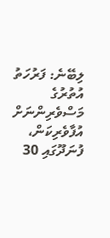ލިބޭނެ: ފަރުހަތު
އުތުރުގެ މަސްވެރިންނަށް އުފާވެރިކަން، ފުނަދޫގައި 30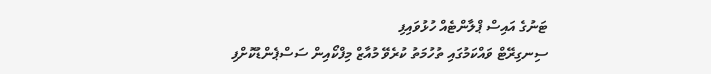ޓަނުގެ އައިސް ޕްލާންޓެއް ހުޅުވައިފި
ސިނގިރޭޓް ވައްކަމުގައި ތުހުމަތު ކުރެވޭ މުއާޒް މިފްކޯއިން ސަސްޕެންޑުކޮށްފި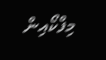މިފްކޯއިން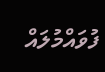ފުވައްމުލައް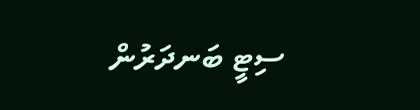ސިޓީ ބަނދަރުން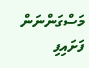މަސްގަންނަން ފަށައިފި